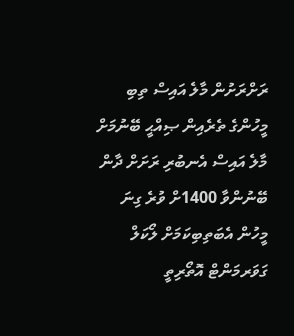ރަށްރަށުން މާލެ އައިސް ތިބި މީހުންގެ ތެރެއިން ޞިއްޙީ ބޭނުމަށް މާލެ އައިސް އެނބުރި ރަށަށް ދާން ބޭނުންވާ 1400ށް ވުރެ ގިނަ މީހުން އެބަތިބިކަމަށް ލޯކަލް ގަވަރމަންޓް އޮތޯރިތީ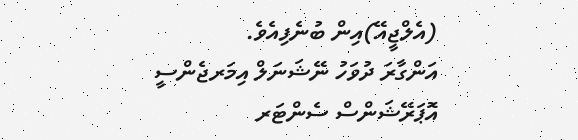(އެލްޖީއޭ)އިން ބުނެފިއެވެ.
އަންގާރަ ދުވަހު ނޭޝަނަލް އިމަރޖެންސީ އޮޕަރޭޝަންސް ސެންޓަރ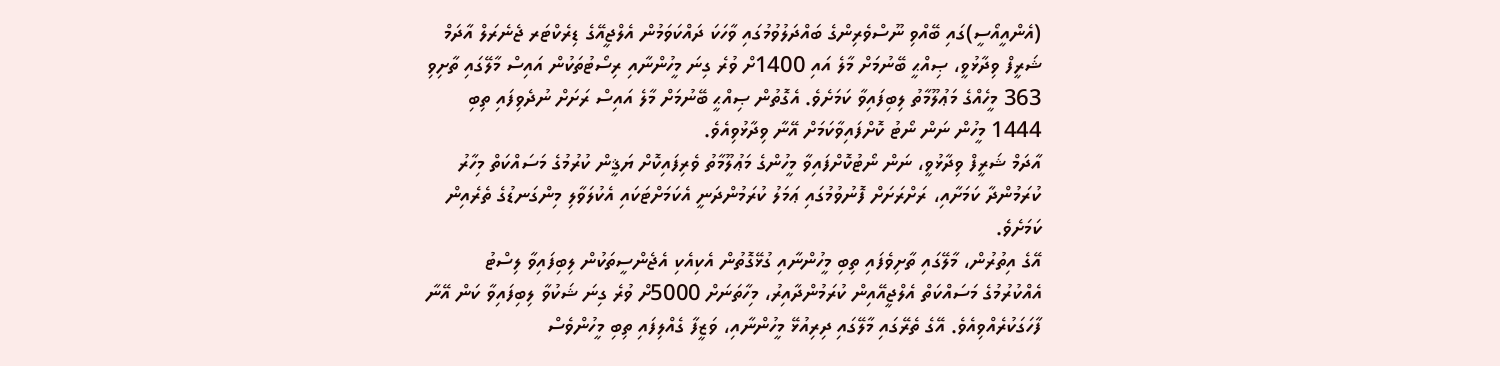(އެންއީއޯސީ)ގައި ބޭއްވި ނޫސްވެރިންގެ ބައްދަލުވުމުގައި ވާހަކަ ދައްކަވަމުން އެލްޖީއޭގެ ޑިރެކްޓަރ ޖެނެރަލް އާދަމް ޝަރީފް ވިދާޅުވީ، ޞިއްޙީ ބޭނުމަށް މާލެ އައި 1400ށް ވުރެ ގިނަ މީހުންނާއި ރިސޯޓުތަކުން އައިސް މާލޭގައި ތާށިވި 363 މީހެއްގެ މަޢުލޫމާތު ލިބިފައިވާ ކަމަށެވެ. އެގޮތުން ޞިއްޙީ ބޭނުމަށް މާލެ އައިސް ރަށަށް ނުދެވިފައި ތިބި 1444 މީހުން ނަން ނޯޓު ކޮށްފައިވާކަމަށް އޭނާ ވިދާޅުވިއެވެ.
އާދަމް ޝަރީފް ވިދާޅުވީ، ނަން ނޯޓުކޮށްފައިވާ މީހުންގެ މަޢުލޫމާތު ވެރިފައިކޮށް ޔަޤީން ކުރުމުގެ މަސައްކަތް މިހާރު ކުރަމުންދާ ކަމަށާއި، ރަށްރަށަށް ފޮނުވުމުގައި ޢަމަލު ކުރަމުންދަނީ އެކަމަށްޓަކައި އެކުލަވާލި މިންގަނޑުގެ ތެރެއިން ކަމަށެވެ.
އޭގެ އިތުރުން، މާލޭގައި ތާށިވެފައި ތިބި މީހުންނާއި ގުޅޭގޮތުން އެކިއެކި އެޖެންސީތަކުން ލިބިފައިވާ ލިސްޓު އެއްކުރުމުގެ މަސައްކަތް އެލްޖީއޭއިން ކުރަމުންދާއިރު، މިހާތަނަށް 5000ށް ވުރެ ގިނަ ޝަކުވާ ލިބިފައިވާ ކަން އޭނާ ފާހަގަކުރެއްވިއެވެ. އޭގެ ތެރޭގައި މާލޭގައި ދިރިއުޅޭ މީހުންނާއި، ވަޒީފާ ގެއްލިފައި ތިބި މީހުންވެސް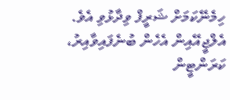ހިމެނޭކަމަށް ޝަރީފް ވިދާޅުވި އެވެ.
އެލްޖީއޭއިން އެހެން ބުނެފައިވާއިރު، ކަރަންޓީން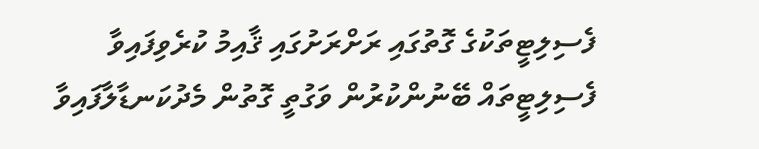ފެސިލިޓީތަކުގެ ގޮތުގައި ރަށްރަށުގައި ޤާއިމު ކުރެވިފައިވާ ފެސިލިޓީތައް ބޭނުންކުރުން ވަގުތީ ގޮތުން މެދުކަނޑާލާފައިވާ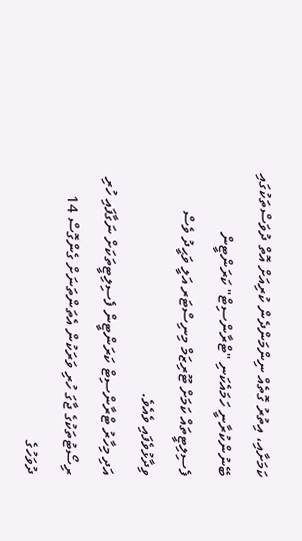ކަމަށާއި، އިތުރު ގޮތެއް ނިންމަންދެން ކުރިއަށް އޮތް ދުވަސްތަކުގައި ބޭނުންކުރާނީ ހަމައެކަނި "ޓްރާންސިޓް" ކަރަންޓީން ފެސިލިޓީތައް ކަމަށް ޓޫރިޒަމް މިނިސްޓަރ އަލީ ވަޙީދު ވެސް ވިދާޅުވެފައި ވެއެވެ.
އަދި މިހާރު ޓްރާންސިޓް ކަރަންޓީން ފެސިލިޓީތަކަށް ނަގާފައި ހުރި ރިސޯޓުތަކުގެ ޖާގަ ހުރި ވަރަކުން އެތަންތަނަށް ގެންގޮސް 14 ދުވަހުގެ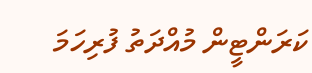ކަރަންޓީން މުއްދަތު ފުރިހަމަ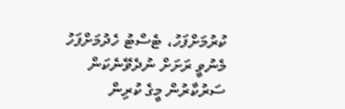ކުރުމަށްފަހު، ޓެސްޓު ހެދުމަށްފަހު މެނުވީ ރަށަށް ނުދެވޭނެކަން ސަރުކާރުން މީގެ ކުރިން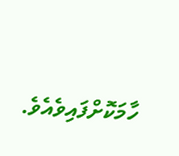ހާމަކޮށްފައިވެއެވެ.